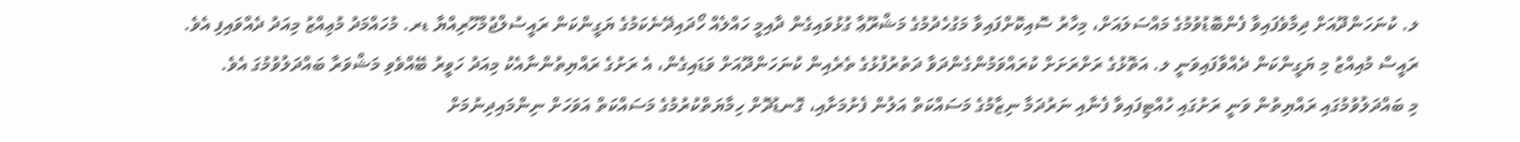ލ. ކުނަހަންދޫއަށް ދިމާވެފައިވާ ފެންބޮޑުވުމުގެ މައްސަލައަށް، މިހާރު ސޮއިކޮށްފައިވާ މަގުހެދުމުގެ މަޝްރޫޢާ ގުޅުވައިގެން ދާއިމީ ހައްލެއް ހޯދައިދޭނެކަމުގެ ޔަގީންކަން ރައީސުލްޖުމްހޫރިއްޔާ ޑރ. މުހައްމަދު މުޢިއްޒު މިއަދު ދެއްވައިފި އެވެ.
ރައީސް މުއިއްޒު މި ޔަގީންކަން ދެއްވާފައިވަނީ ލ. އަތޮޅުގެ ރަށްރަށަށް ކުރައްވަމުންގެންދަވާ ދަތުރުފުޅުގެ ތެރެއިން ކުނަހަންދޫއަށް ވަޑައިގެން، އެ ރަށުގެ ރައްޔިތުންނާއެކު މިއަދު ހަވީރު ބޭއްވެވި މަޝްވަރާ ބައްދަލުވުމުގަ އެވެ.
މި ބައްދަލުވުމުގައި ރައްޔިތުން ވަނީ ރަށުގައި ހުއްޓިފައިވާ ފެނާއި ނަރުދަމާ ނިޒާމުގެ މަސައްކަތް އަލުން ފެށުމަށާއި، ގޮނޑުދޮށް ހިމާޔަތްކުރުމުގެ މަސައްކަތް އަވަހަށް ނިންމައިދިނުމަށް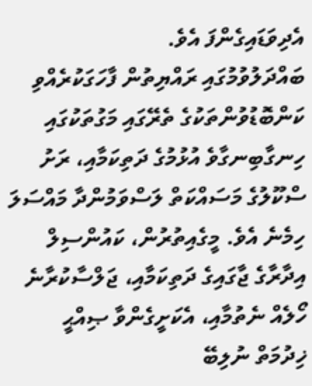އެދިވަޑައިގެންފަ އެވެ.
ބައްދަލުވުމުގައި ރައްޔިތުން ފާހަގަކުރެއްވި ކަންބޮޑުވުންތަކުގެ ތެރޭގައި މަގުތަކުގައި ހިނގާބިނގާވެ އުޅުމުގެ ދަތިކަމާއި، ރަށު ސްކޫލުގެ މަސައްކަތް ލަސްވަމުންދާ މައްސަލަ ހިމެނެ އެވެ. މީގެއިތުރުން، ކައުންސިލް އިދާރާގެ ޖާގައިގެ ދަތިކަމާއި، ޖަލްސާކުރާނެ ހޯލެއް ނެތުމާއި، އެކަށީގެންވާ ޞިއްޙީ ޚިދުމަތް ނުލިބޭ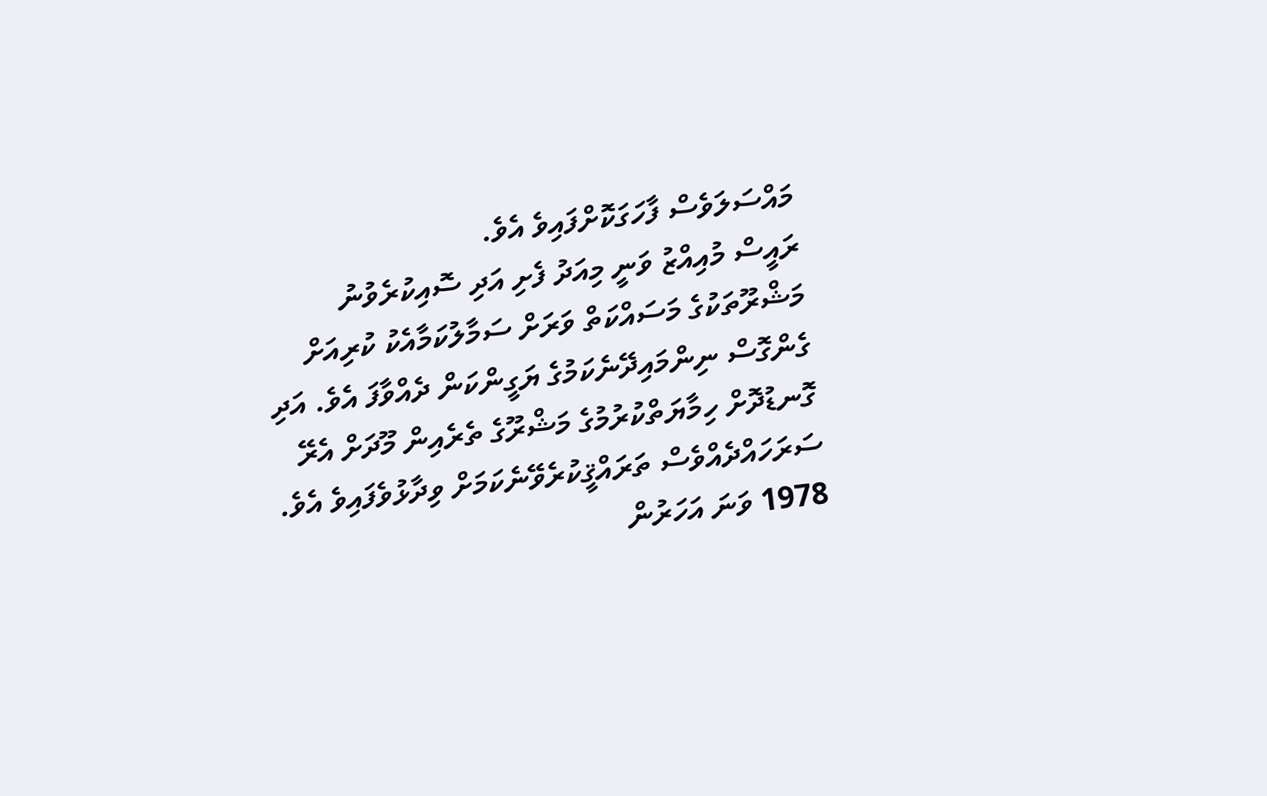މައްސަލަވެސް ފާހަގަކޮށްފައިވެ އެވެ.
ރައީސް މުއިއްޒު ވަނީ މިއަދު ފެށި އަދި ސޮއިކުރެވުނު މަޝްރޫތަކުގެ މަސައްކަތް ވަރަށް ސަމާލުކަމާއެކު ކުރިއަށް ގެންގޮސް ނިންމައިދޭނެކަމުގެ ޔަގީންކަން ދެއްވާފަ އެވެ. އަދި ގޮނޑުދޮށް ހިމާޔަތްކުރުމުގެ މަޝްރޫގެ ތެރެއިން މޫދަށް އެރޭ ސަރަހައްދެއްވެސް ތަރައްޤީކުރެވޭނެކަމަށް ވިދާޅުވެފައިވެ އެވެ.
1978 ވަނަ އަހަރުން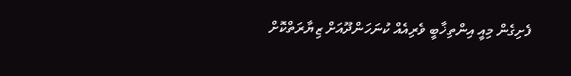ފެށިގެން މިއީ އިންތިޚާބީ ވެރިއެއް ކުނަހަންދޫއަށް ޒިޔާރަތްކޮށް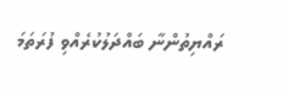ރައްޔިތުންނާ ބައްދަލުކުރެއްވި ފުރަތަމަ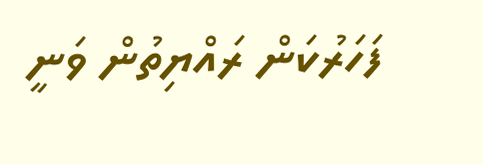ފަހަރުކަން ރައްޔިތުން ވަނީ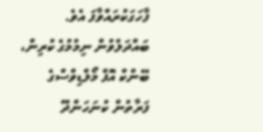ފާހަގަކުރައްވާފަ އެވެ. ބައްދަލުވުން ނިމުމުގެ ކުރިން، ބޭންކް އޮފް މޯލްޑިވްސްގެ ފަރާތުން ކުނަހަންދޫ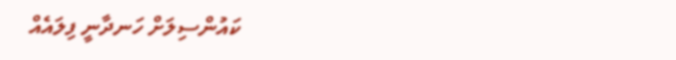ކައުންސިލަށް ހަނދާނީ ފިލައެއް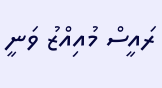ރައީސް މުއިއްޒު ވަނީ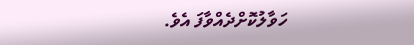ހަވާލުކޮށްދެއްވާފަ އެވެ.